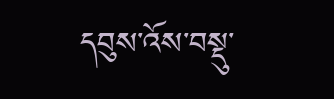དབུས་འོས་བསྡུ་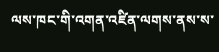ལས་ཁང་གི་འགན་འཛིན་ལགས་ནས་ས་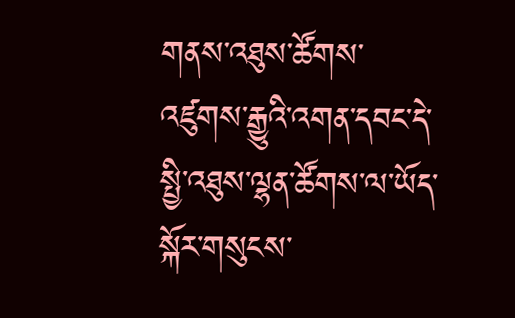གནས་འཐུས་ཚོགས་འཛུགས་རྒྱུའི་འགན་དབང་དེ་སྤྱི་འཐུས་ལྷན་ཚོགས་ལ་ཡོད་སྐོར་གསུངས་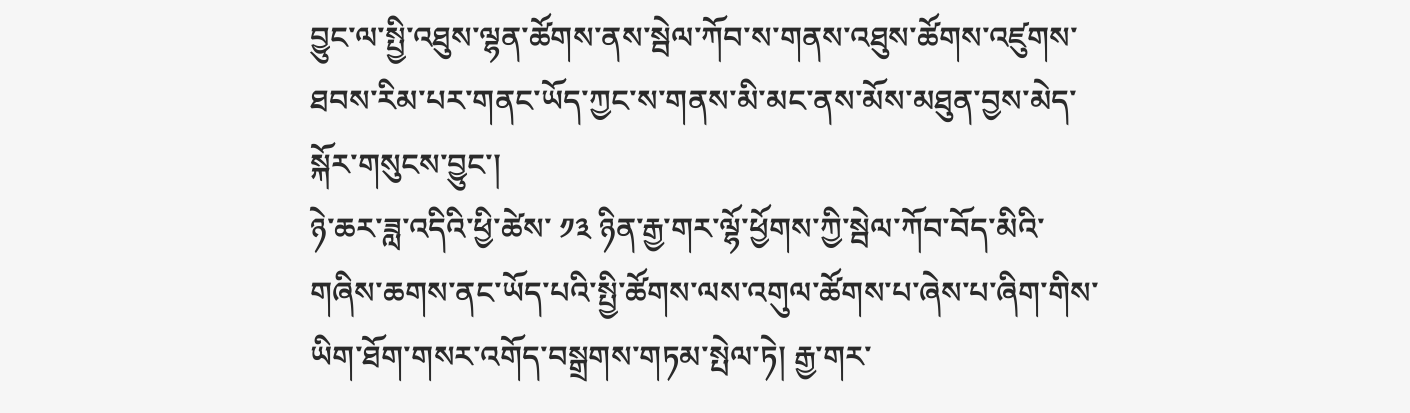བྱུང་ལ་སྤྱི་འཐུས་ལྷན་ཚོགས་ནས་སྦེལ་ཀོབ་ས་གནས་འཐུས་ཚོགས་འཛུགས་ཐབས་རིམ་པར་གནང་ཡོད་ཀྱང་ས་གནས་མི་མང་ནས་མོས་མཐུན་བྱས་མེད་སྐོར་གསུངས་བྱུང་།
ཉེ་ཆར་ཟླ་འདིའི་ཕྱི་ཚེས་ ༡༣ ཉིན་རྒྱ་གར་ལྷོ་ཕྱོགས་ཀྱི་སྦེལ་ཀོབ་བོད་མིའི་གཞིས་ཆགས་ནང་ཡོད་པའི་སྤྱི་ཚོགས་ལས་འགུལ་ཚོགས་པ་ཞེས་པ་ཞིག་གིས་ཡིག་ཐོག་གསར་འགོད་བསྒྲགས་གཏམ་སྤེལ་ཏེ། རྒྱ་གར་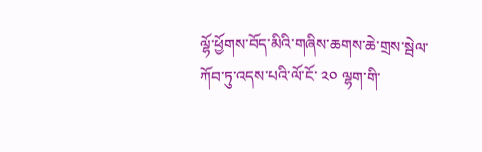ལྷོ་ཕྱོགས་བོད་མིའི་གཞིས་ཆགས་ཆེ་གྲས་སྦེལ་ཀོབ་ཏུ་འདས་པའི་ལོ་ངོ་ ༢༠ ལྷག་གི་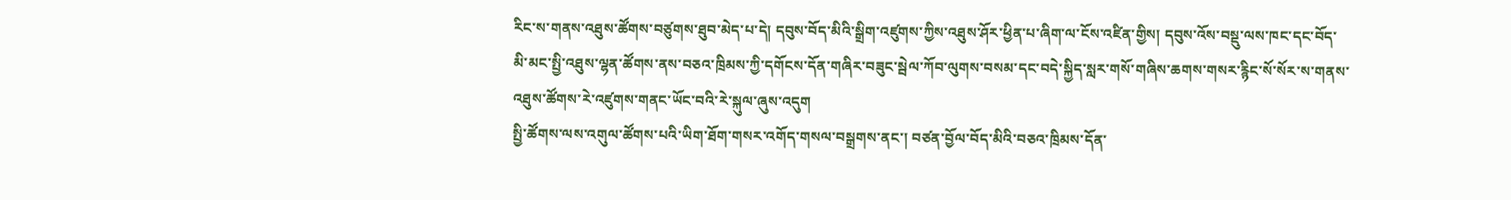རིང་ས་གནས་འཐུས་ཚོགས་བཙུགས་ཐུབ་མེད་པ་དེ། དབུས་བོད་མིའི་སྒྲིག་འཛུགས་ཀྱིས་འཐུས་ཤོར་ཕྱིན་པ་ཞིག་ལ་ངོས་འཛིན་གྱིས། དབུས་འོས་བསྡུ་ལས་ཁང་དང་བོད་མི་མང་སྤྱི་འཐུས་ལྷན་ཚོགས་ནས་བཅའ་ཁྲིམས་ཀྱི་དགོངས་དོན་གཞིར་བཟུང་སྦེལ་ཀོབ་ལུགས་བསམ་དང་བདེ་སྐྱིད་སླར་གསོ་གཞིས་ཆགས་གསར་རྙིང་སོ་སོར་ས་གནས་འཐུས་ཚོགས་རེ་འཛུགས་གནང་ཡོང་བའི་རེ་སྐུལ་ཞུས་འདུག
སྤྱི་ཚོགས་ལས་འགུལ་ཚོགས་པའི་ཡིག་ཐོག་གསར་འགོད་གསལ་བསྒྲགས་ནང་། བཙན་བྱོལ་བོད་མིའི་བཅའ་ཁྲིམས་དོན་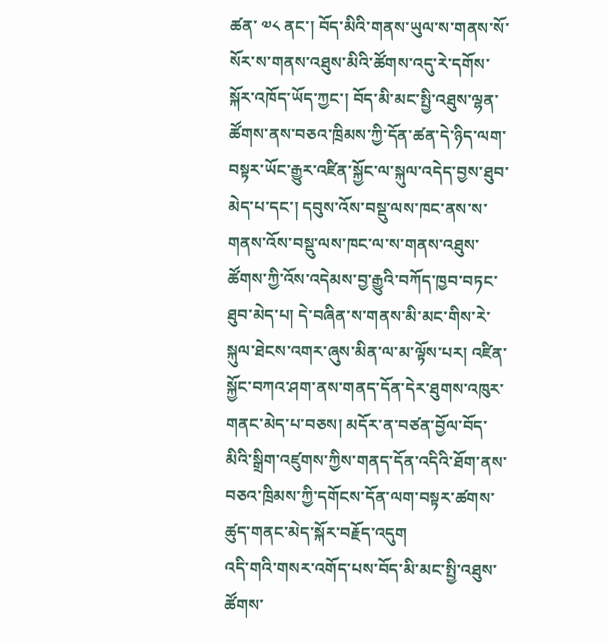ཚན་ ༧༨ ནང་། བོད་མིའི་གནས་ཡུལ་ས་གནས་སོ་སོར་ས་གནས་འཐུས་མིའི་ཚོགས་འདུ་རེ་དགོས་སྐོར་འཁོད་ཡོད་ཀྱང་། བོད་མི་མང་སྤྱི་འཐུས་ལྷན་ཚོགས་ནས་བཅའ་ཁྲིམས་ཀྱི་དོན་ཚན་དེ་ཉིད་ལག་བསྟར་ཡོང་རྒྱུར་འཛིན་སྐྱོང་ལ་སྐུལ་འདེད་བྱས་ཐུབ་མེད་པ་དང་། དབུས་འོས་བསྡུ་ལས་ཁང་ནས་ས་གནས་འོས་བསྡུ་ལས་ཁང་ལ་ས་གནས་འཐུས་ཚོགས་ཀྱི་འོས་འདེམས་བྱ་རྒྱུའི་བཀོད་ཁྱབ་བཏང་ཐུབ་མེད་པ། དེ་བཞིན་ས་གནས་མི་མང་གིས་རེ་སྐུལ་ཐེངས་འགར་ཞུས་མིན་ལ་མ་ལྟོས་པར། འཛིན་སྐྱོང་བཀའ་ཤག་ནས་གནད་དོན་དེར་ཐུགས་འཁུར་གནང་མེད་པ་བཅས། མདོར་ན་བཙན་བྱོལ་བོད་མིའི་སྒྲིག་འཛུགས་ཀྱིས་གནད་དོན་འདིའི་ཐོག་ནས་བཅའ་ཁྲིམས་ཀྱི་དགོངས་དོན་ལག་བསྟར་ཚགས་ཚུད་གནང་མེད་སྐོར་བརྗོད་འདུག
འདི་གའི་གསར་འགོད་པས་བོད་མི་མང་སྤྱི་འཐུས་ཚོགས་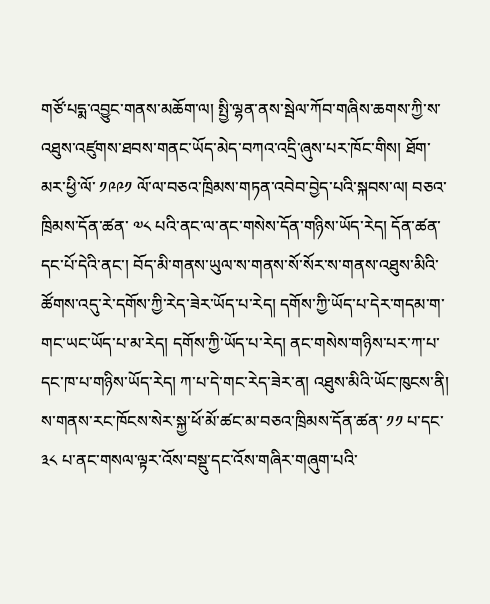གཙོ་པདྨ་འབྱུང་གནས་མཆོག་ལ། སྤྱི་ལྷན་ནས་སྦེལ་ཀོབ་གཞིས་ཆགས་ཀྱི་ས་འཐུས་འཛུགས་ཐབས་གནང་ཡོད་མེད་བཀའ་འདྲི་ཞུས་པར་ཁོང་གིས། ཐོག་མར་ཕྱི་ལོ་ ༡༩༩༡ ལོ་ལ་བཅའ་ཁྲིམས་གཏན་འབེབ་བྱེད་པའི་སྐབས་ལ། བཅའ་ཁྲིམས་དོན་ཚན་ ༧༨ པའི་ནང་ལ་ནང་གསེས་དོན་གཉིས་ཡོད་རེད། དོན་ཚན་དང་པོ་དེའི་ནང་། བོད་མི་གནས་ཡུལ་ས་གནས་སོ་སོར་ས་གནས་འཐུས་མིའི་ཚོགས་འདུ་རེ་དགོས་ཀྱི་རེད་ཟེར་ཡོད་པ་རེད། དགོས་ཀྱི་ཡོད་པ་དེར་གདམ་ག་གང་ཡང་ཡོད་པ་མ་རེད། དགོས་ཀྱི་ཡོད་པ་རེད། ནང་གསེས་གཉིས་པར་ཀ་པ་དང་ཁ་པ་གཉིས་ཡོད་རེད། ཀ་པ་དེ་གང་རེད་ཟེར་ན། འཐུས་མིའི་ཡོང་ཁུངས་ནི། ས་གནས་རང་ཁོངས་སེར་སྐྱ་ཕོ་མོ་ཚང་མ་བཅའ་ཁྲིམས་དོན་ཚན་ ༡༡ པ་དང་ ༣༨ པ་ནང་གསལ་ལྟར་འོས་བསྡུ་དང་འོས་གཞིར་གཞུག་པའི་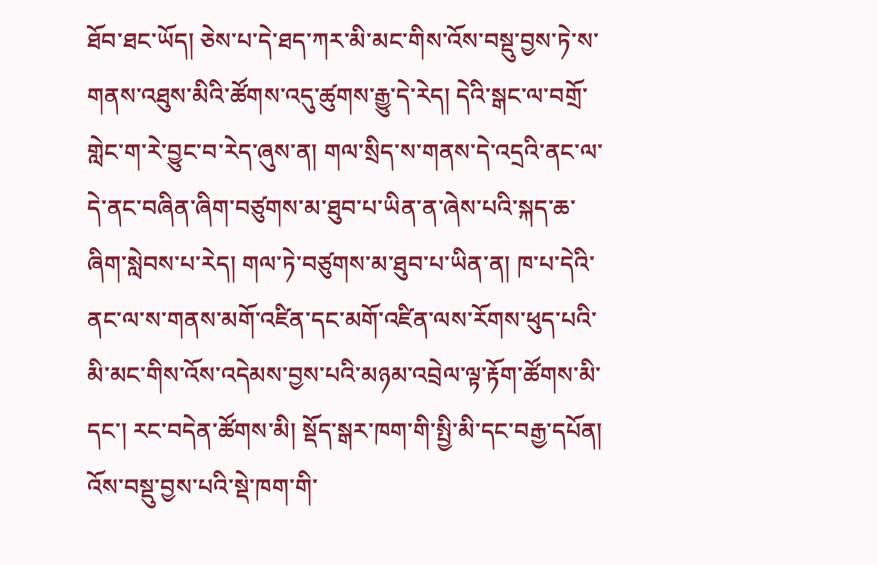ཐོབ་ཐང་ཡོད། ཅེས་པ་དེ་ཐད་ཀར་མི་མང་གིས་འོས་བསྡུ་བྱས་ཏེ་ས་གནས་འཐུས་མིའི་ཚོགས་འདུ་ཚུགས་རྒྱུ་དེ་རེད། དེའི་སྒང་ལ་བགྲོ་གླེང་ག་རེ་བྱུང་བ་རེད་ཞུས་ན། གལ་སྲིད་ས་གནས་དེ་འདྲའི་ནང་ལ་དེ་ནང་བཞིན་ཞིག་བཙུགས་མ་ཐུབ་པ་ཡིན་ན་ཞེས་པའི་སྐད་ཆ་ཞིག་སླེབས་པ་རེད། གལ་ཏེ་བཙུགས་མ་ཐུབ་པ་ཡིན་ན། ཁ་པ་དེའི་ནང་ལ་ས་གནས་མགོ་འཛིན་དང་མགོ་འཛིན་ལས་རོགས་ཕུད་པའི་མི་མང་གིས་འོས་འདེམས་བྱས་པའི་མཉམ་འབྲེལ་ལྟ་རྟོག་ཚོགས་མི་དང་། རང་བདེན་ཚོགས་མི། སྡོད་སྒར་ཁག་གི་སྤྱི་མི་དང་བརྒྱ་དཔོན། འོས་བསྡུ་བྱས་པའི་སྡེ་ཁག་གི་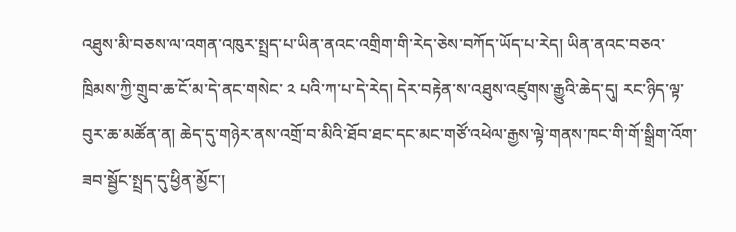འཐུས་མི་བཅས་ལ་འགན་འཁུར་སྤྲད་པ་ཡིན་ནའང་འགྲིག་གི་རེད་ཅེས་བཀོད་ཡོད་པ་རེད། ཡིན་ནའང་བཅའ་ཁྲིམས་ཀྱི་གྲུབ་ཆ་ངོ་མ་དེ་ནང་གསེང་ ༢ པའི་ཀ་པ་དེ་རེད། དེར་བརྟེན་ས་འཐུས་འཛུགས་རྒྱུའི་ཆེད་དུ། རང་ཉིད་ལྟ་བུར་ཆ་མཚོན་ན། ཆེད་དུ་གཉེར་ནས་འགྲོ་བ་མིའི་ཐོབ་ཐང་དང་མང་གཙོ་འཕེལ་རྒྱས་ལྟེ་གནས་ཁང་གི་གོ་སྒྲིག་འོག་ཟབ་སྦྱོང་སྤྲད་དུ་ཕྱིན་མྱོང་།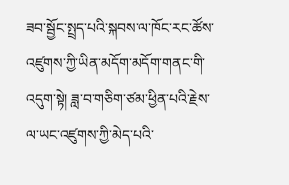ཟབ་སྦྱོང་སྤྲད་པའི་སྐབས་ལ་ཁོང་རང་ཚོས་འཛུགས་ཀྱི་ཡིན་མདོག་མདོག་གནང་གི་འདུག་སྟེ། ཟླ་བ་གཅིག་ཙམ་ཕྱིན་པའི་རྗེས་ལ་ཡང་འཛུགས་ཀྱི་མེད་པའི་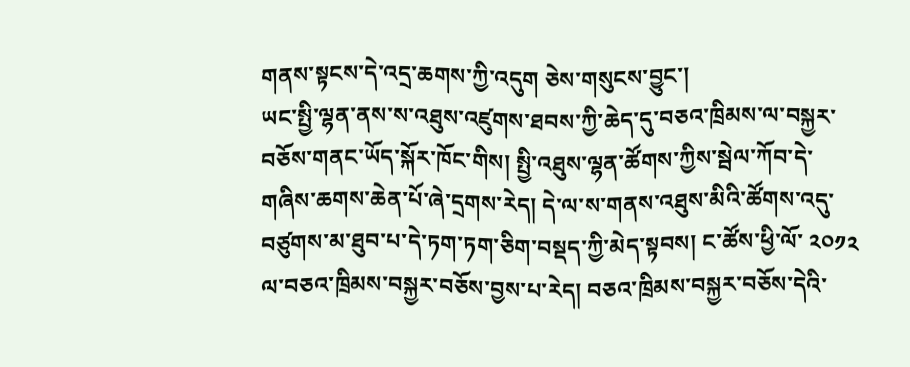གནས་སྟངས་དེ་འདྲ་ཆགས་ཀྱི་འདུག ཅེས་གསུངས་བྱུང་།
ཡང་སྤྱི་ལྷན་ནས་ས་འཐུས་འཛུགས་ཐབས་ཀྱི་ཆེད་དུ་བཅའ་ཁྲིམས་ལ་བསྐྱར་བཅོས་གནང་ཡོད་སྐོར་ཁོང་གིས། སྤྱི་འཐུས་ལྷན་ཚོགས་ཀྱིས་སྦེལ་ཀོབ་དེ་གཞིས་ཆགས་ཆེན་པོ་ཞེ་དྲགས་རེད། དེ་ལ་ས་གནས་འཐུས་མིའི་ཚོགས་འདུ་བཙུགས་མ་ཐུབ་པ་དེ་ཏག་ཏག་ཅིག་བསྡད་ཀྱི་མེད་སྟབས། ང་ཚོས་ཕྱི་ལོ་ ༢༠༡༢ ལ་བཅའ་ཁྲིམས་བསྐྱར་བཅོས་བྱས་པ་རེད། བཅའ་ཁྲིམས་བསྐྱར་བཅོས་དེའི་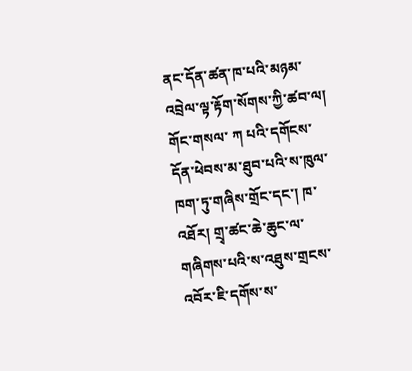ནང་དོན་ཚན་ཁ་པའི་མཉམ་འབྲེལ་ལྟ་རྟོག་སོགས་ཀྱི་ཚབ་ལ། གོང་གསལ་ ཀ པའི་དགོངས་དོན་ཕེབས་མ་ཐུབ་པའི་ས་ཁུལ་ཁག་ཏུ་གཞིས་གྲོང་དང་། ཁ་འཐོར། གྲྭ་ཚང་ཆེ་ཆུང་ལ་གཞིགས་པའི་ས་འཐུས་གྲངས་འབོར་ཇི་དགོས་ས་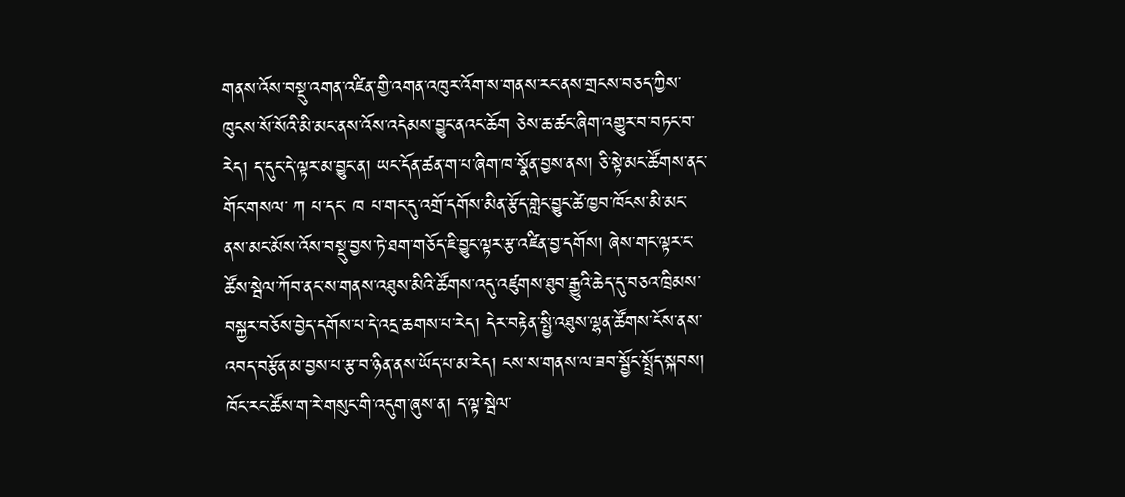གནས་འོས་བསྡུ་འགན་འཛིན་གྱི་འགན་འཁུར་འོག་ས་གནས་རང་ནས་གྲངས་བཅད་ཀྱིས་ཁུངས་སོ་སོའི་མི་མང་ནས་འོས་འདེམས་བྱུང་ནའང་ཆོག ཅེས་ཆ་ཚང་ཞིག་འགྱུར་བ་བཏང་བ་རེད། ད་དུང་དེ་ལྟར་མ་བྱུང་ན། ཡང་དོན་ཚན་ག་པ་ཞིག་ཁ་སྣོན་བྱས་ནས། ཅི་སྟེ་མང་ཚོགས་ནང་གོང་གསལ་ ཀ པ་དང་ ཁ པ་གང་དུ་འགྲོ་དགོས་མིན་རྩོད་གླེང་བྱུང་ཚེ་ཁྱབ་ཁོངས་མི་མང་ནས་མང་མོས་འོས་བསྡུ་བྱས་ཏེ་ཐག་གཅོད་ཇི་བྱུང་ལྟར་རྩ་འཛིན་བྱ་དགོས། ཞེས་གང་ལྟར་ང་ཚོས་སྦེལ་ཀོབ་ནང་ས་གནས་འཐུས་མིའི་ཚོགས་འདུ་འཛུགས་ཐུབ་རྒྱུའི་ཆེད་དུ་བཅའ་ཁྲིམས་བསྐྱར་བཅོས་བྱེད་དགོས་པ་དེ་འདྲ་ཆགས་པ་རེད། དེར་བརྟེན་སྤྱི་འཐུས་ལྷན་ཚོགས་ངོས་ནས་འབད་བརྩོན་མ་བྱས་པ་རྩ་བ་ཉིན་ནས་ཡོད་པ་མ་རེད། ངས་ས་གནས་ལ་ཟབ་སྦྱོང་སྤྲོད་སྐབས། ཁོང་རང་ཚོས་ག་རེ་གསུང་གི་འདུག་ཞུས་ན། ད་ལྟ་སྦེལ་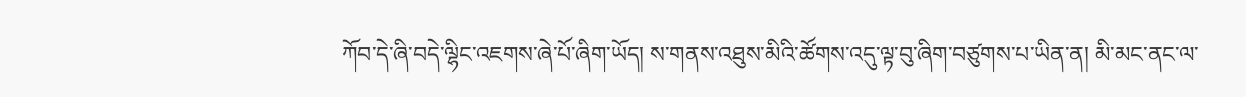ཀོབ་དེ་ཞི་བདེ་ལྷིང་འཇགས་ཞེ་པོ་ཞིག་ཡོད། ས་གནས་འཐུས་མིའི་ཚོགས་འདུ་ལྟ་བུ་ཞིག་བཙུགས་པ་ཡིན་ན། མི་མང་ནང་ལ་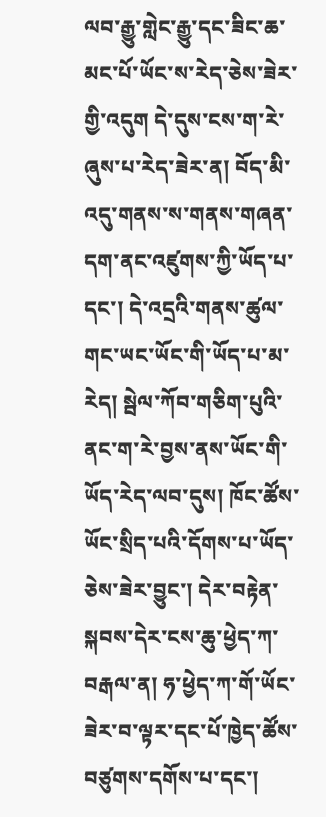ལབ་རྒྱུ་གླེང་རྒྱུ་དང་ཟིང་ཆ་མང་པོ་ཡོང་ས་རེད་ཅེས་ཟེར་གྱི་འདུག དེ་དུས་ངས་ག་རེ་ཞུས་པ་རེད་ཟེར་ན། བོད་མི་འདུ་གནས་ས་གནས་གཞན་དག་ནང་འཛུགས་ཀྱི་ཡོད་པ་དང་། དེ་འདྲའི་གནས་ཚུལ་གང་ཡང་ཡོང་གི་ཡོད་པ་མ་རེད། སྦེལ་ཀོབ་གཅིག་པུའི་ནང་ག་རེ་བྱས་ནས་ཡོང་གི་ཡོད་རེད་ལབ་དུས། ཁོང་ཚོས་ཡོང་སྲིད་པའི་དོགས་པ་ཡོད་ཅེས་ཟེར་བྱུང་། དེར་བརྟེན་སྐབས་དེར་ངས་ཆུ་ཕྱེད་ཀ་བརྒལ་ན། ཧ་ཕྱེད་ཀ་གོ་ཡོང་ཟེར་བ་ལྟར་དང་པོ་ཁྱེད་ཚོས་བཙུགས་དགོས་པ་དང་།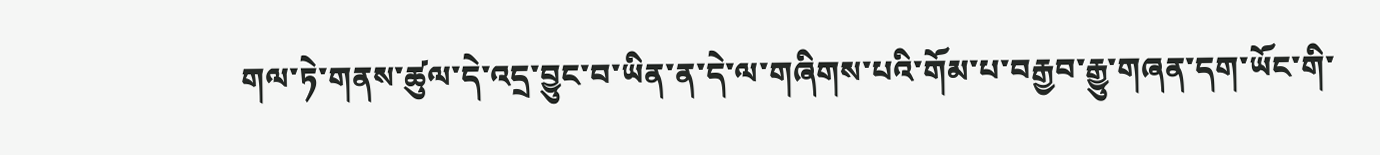གལ་ཏེ་གནས་ཚུལ་དེ་འདྲ་བྱུང་བ་ཡིན་ན་དེ་ལ་གཞིགས་པའི་གོམ་པ་བརྒྱབ་རྒྱུ་གཞན་དག་ཡོང་གི་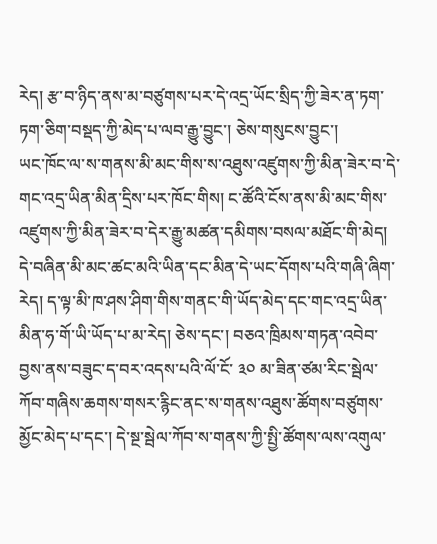རེད། རྩ་བ་ཉིད་ནས་མ་བཙུགས་པར་དེ་འདྲ་ཡོང་སྲིད་ཀྱི་ཟེར་ན་ཏག་ཏག་ཅིག་བསྡད་ཀྱི་མེད་པ་ལབ་རྒྱུ་བྱུང་། ཅེས་གསུངས་བྱུང་།
ཡང་ཁོང་ལ་ས་གནས་མི་མང་གིས་ས་འཐུས་འཛུགས་ཀྱི་མིན་ཟེར་བ་དེ་གང་འདྲ་ཡིན་མིན་དྲིས་པར་ཁོང་གིས། ང་ཚོའི་ངོས་ནས་མི་མང་གིས་འཛུགས་ཀྱི་མིན་ཟེར་བ་དེར་རྒྱུ་མཚན་དམིགས་བསལ་མཐོང་གི་མེད། དེ་བཞིན་མི་མང་ཚང་མའི་ཡིན་དང་མིན་དེ་ཡང་དོགས་པའི་གཞི་ཞིག་རེད། ད་ལྟ་མི་ཁ་ཤས་ཤིག་གིས་གནང་གི་ཡོད་མེད་དང་གང་འདྲ་ཡིན་མིན་ཧ་གོ་ཡི་ཡོད་པ་མ་རེད། ཅེས་དང་། བཅའ་ཁྲིམས་གཏན་འབེབ་བྱས་ནས་བཟུང་ད་བར་འདས་པའི་ལོ་ངོ་ ༣༠ མ་ཟིན་ཙམ་རིང་སྦེལ་ཀོབ་གཞིས་ཆགས་གསར་རྙིང་ནང་ས་གནས་འཐུས་ཚོགས་བཙུགས་མྱོང་མེད་པ་དང་། དེ་སྔ་སྦེལ་ཀོབ་ས་གནས་ཀྱི་སྤྱི་ཚོགས་ལས་འགུལ་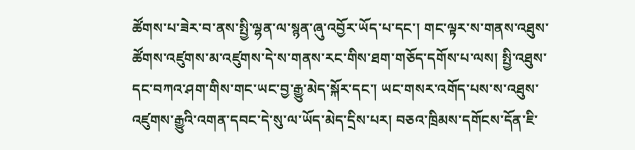ཚོགས་པ་ཟེར་བ་ནས་སྤྱི་ལྷན་ལ་སྙན་ཞུ་འབྱོར་ཡོད་པ་དང་། གང་ལྟར་ས་གནས་འཐུས་ཚོགས་འཛུགས་མ་འཛུགས་དེ་ས་གནས་རང་གིས་ཐག་གཅོད་དགོས་པ་ལས། སྤྱི་འཐུས་དང་བཀའ་ཤག་གིས་གང་ཡང་བྱ་རྒྱུ་མེད་སྐོར་དང་། ཡང་གསར་འགོད་པས་ས་འཐུས་འཛུགས་རྒྱུའི་འགན་དབང་དེ་སུ་ལ་ཡོད་མེད་དྲིས་པར། བཅའ་ཁྲིམས་དགོངས་དོན་ཇི་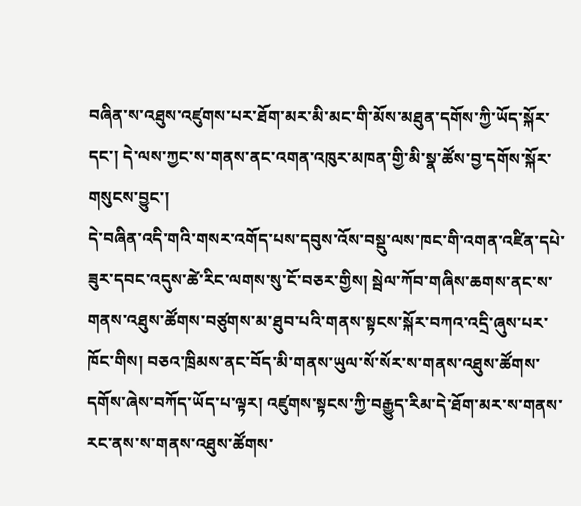བཞིན་ས་འཐུས་འཛུགས་པར་ཐོག་མར་མི་མང་གི་མོས་མཐུན་དགོས་ཀྱི་ཡོད་སྐོར་དང་། དེ་ལས་ཀྱང་ས་གནས་ནང་འགན་འཁུར་མཁན་གྱི་མི་སྣ་ཚོས་བྱ་དགོས་སྐོར་གསུངས་བྱུང་།
དེ་བཞིན་འདི་གའི་གསར་འགོད་པས་དབུས་འོས་བསྡུ་ལས་ཁང་གི་འགན་འཛིན་དཔེ་ཟུར་དབང་འདུས་ཚེ་རིང་ལགས་སུ་ངོ་བཅར་གྱིས། སྦེལ་ཀོབ་གཞིས་ཆགས་ནང་ས་གནས་འཐུས་ཚོགས་བཙུགས་མ་ཐུབ་པའི་གནས་སྟངས་སྐོར་བཀའ་འདྲི་ཞུས་པར་ཁོང་གིས། བཅའ་ཁྲིམས་ནང་བོད་མི་གནས་ཡུལ་སོ་སོར་ས་གནས་འཐུས་ཚོགས་དགོས་ཞེས་བཀོད་ཡོད་པ་ལྟར། འཛུགས་སྟངས་ཀྱི་བརྒྱུད་རིམ་དེ་ཐོག་མར་ས་གནས་རང་ནས་ས་གནས་འཐུས་ཚོགས་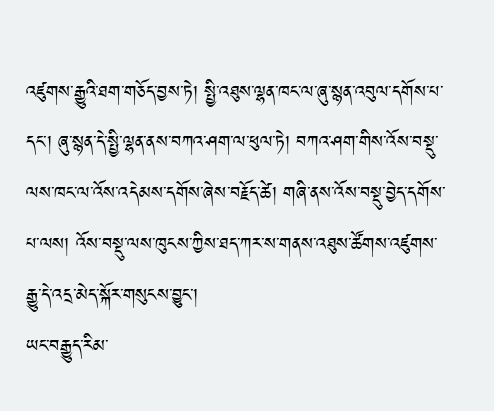འཛུགས་རྒྱུའི་ཐག་གཅོད་བྱས་ཏེ། སྤྱི་འཐུས་ལྷན་ཁང་ལ་ཞུ་སྙན་འབུལ་དགོས་པ་དང་། ཞུ་སྙན་དེ་སྤྱི་ལྷན་ནས་བཀའ་ཤག་ལ་ཕུལ་ཏེ། བཀའ་ཤག་གིས་འོས་བསྡུ་ལས་ཁང་ལ་འོས་འདེམས་དགོས་ཞེས་བརྗོད་ཚེ། གཞི་ནས་འོས་བསྡུ་བྱེད་དགོས་པ་ལས། འོས་བསྡུ་ལས་ཁུངས་ཀྱིས་ཐད་ཀར་ས་གནས་འཐུས་ཚོགས་འཛུགས་རྒྱུ་དེ་འདྲ་མེད་སྐོར་གསུངས་བྱུང་།
ཡང་བརྒྱུད་རིམ་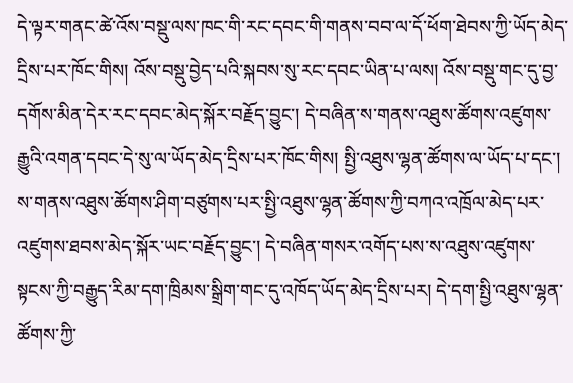དེ་ལྟར་གནང་ཚེ་འོས་བསྡུ་ལས་ཁང་གི་རང་དབང་གི་གནས་བབ་ལ་དོ་ཕོག་ཐེབས་ཀྱི་ཡོད་མེད་དྲིས་པར་ཁོང་གིས། འོས་བསྡུ་བྱེད་པའི་སྐབས་སུ་རང་དབང་ཡིན་པ་ལས། འོས་བསྡུ་གང་དུ་བྱ་དགོས་མིན་དེར་རང་དབང་མེད་སྐོར་བརྗོད་བྱུང་། དེ་བཞིན་ས་གནས་འཐུས་ཚོགས་འཛུགས་རྒྱུའི་འགན་དབང་དེ་སུ་ལ་ཡོད་མེད་དྲིས་པར་ཁོང་གིས། སྤྱི་འཐུས་ལྷན་ཚོགས་ལ་ཡོད་པ་དང་། ས་གནས་འཐུས་ཚོགས་ཤིག་བཙུགས་པར་སྤྱི་འཐུས་ལྷན་ཚོགས་ཀྱི་བཀའ་འཁྲོལ་མེད་པར་འཛུགས་ཐབས་མེད་སྐོར་ཡང་བརྗོད་བྱུང་། དེ་བཞིན་གསར་འགོད་པས་ས་འཐུས་འཛུགས་སྟངས་ཀྱི་བརྒྱུད་རིམ་དག་ཁྲིམས་སྒྲིག་གང་དུ་འཁོད་ཡོད་མེད་དྲིས་པར། དེ་དག་སྤྱི་འཐུས་ལྷན་ཚོགས་ཀྱི་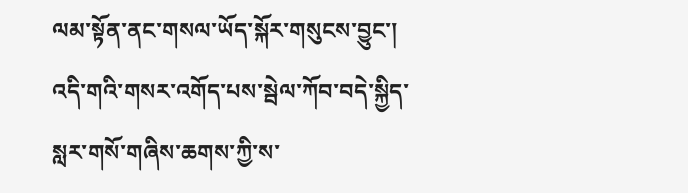ལམ་སྟོན་ནང་གསལ་ཡོད་སྐོར་གསུངས་བྱུང་།
འདི་གའི་གསར་འགོད་པས་སྦེལ་ཀོབ་བདེ་སྐྱིད་སླར་གསོ་གཞིས་ཆགས་ཀྱི་ས་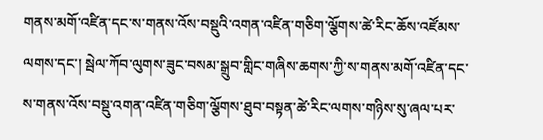གནས་མགོ་འཛིན་དང་ས་གནས་འོས་བསྡུའི་འགན་འཛིན་གཅིག་ལྕོགས་ཚེ་རིང་ཆོས་འཛོམས་ལགས་དང་། སྦེལ་ཀོབ་ལུགས་ཟུང་བསམ་སྒྲུབ་གླིང་གཞིས་ཆགས་ཀྱི་ས་གནས་མགོ་འཛིན་དང་ས་གནས་འོས་བསྡུ་འགན་འཛིན་གཅིག་ལྕོགས་ཐུབ་བསྟན་ཚེ་རིང་ལགས་གཉིས་སུ་ཞལ་པར་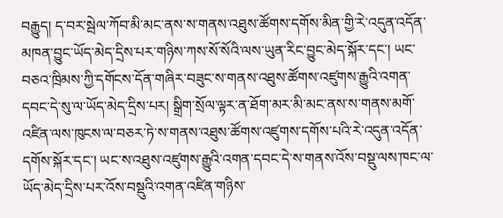བརྒྱུད། ད་བར་སྦེལ་ཀོབ་མི་མང་ནས་ས་གནས་འཐུས་ཚོགས་དགོས་མིན་གྱི་རེ་འདུན་འདོན་མཁན་བྱུང་ཡོད་མེད་དྲིས་པར་གཉིས་ཀས་སོ་སོའི་ལས་ཡུན་རིང་བྱུང་མེད་སྐོར་དང་། ཡང་བཅའ་ཁྲིམས་ཀྱི་དགོངས་དོན་གཞིར་བཟུང་ས་གནས་འཐུས་ཚོགས་འཛུགས་རྒྱུའི་འགན་དབང་དེ་སུ་ལ་ཡོད་མེད་དྲིས་པར། སྒྲིག་སྲོལ་ལྟར་ན་ཐོག་མར་མི་མང་ནས་ས་གནས་མགོ་འཛིན་ལས་ཁུངས་ལ་བཅར་ཏེ་ས་གནས་འཐུས་ཚོགས་འཛུགས་དགོས་པའི་རེ་འདུན་འདོན་དགོས་སྐོར་དང་། ཡང་ས་འཐུས་འཛུགས་རྒྱུའི་འགན་དབང་དེ་ས་གནས་འོས་བསྡུ་ལས་ཁང་ལ་ཡོད་མེད་དྲིས་པར་འོས་བསྡུའི་འགན་འཛིན་གཉིས་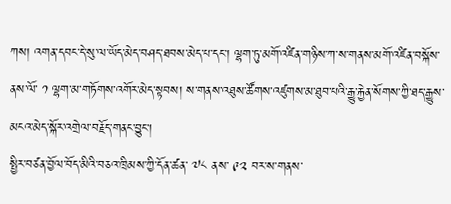ཀས། འགན་དབང་དེ་སུ་ལ་ཡོད་མེད་བཤད་ཐབས་མེད་པ་དང་། ལྷག་ཏུ་མགོ་འཛིན་གཉིས་ཀ་ས་གནས་མགོ་འཛིན་བསྐོས་ནས་ལོ་ ༡ ལྷག་མ་གཏོགས་འགོར་མེད་སྟབས། ས་གནས་འཐུས་ཚོགས་འཛུགས་མ་ཐུབ་པའི་རྒྱུ་རྐྱེན་སོགས་ཀྱི་ཐད་རྒྱུས་མངའ་མེད་སྐོར་འགྲེལ་བརྗོད་གནང་བྱུང་།
སྤྱིར་བཙན་བྱོལ་བོད་མིའི་བཅའ་ཁྲིམས་ཀྱི་དོན་ཚན་ ༧༨ ནས་ ༩༢ བར་ས་གནས་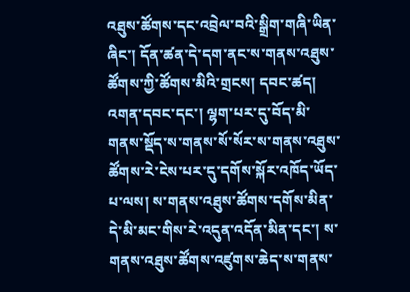འཐུས་ཚོགས་དང་འབྲེལ་བའི་སྒྲིག་གཞི་ཡིན་ཞིང་། དོན་ཚན་དེ་དག་ནང་ས་གནས་འཐུས་ཚོགས་ཀྱི་ཚོགས་མིའི་གྲངས། དབང་ཚད། འགན་དབང་དང་། ལྷག་པར་དུ་བོད་མི་གནས་སྡོད་ས་གནས་སོ་སོར་ས་གནས་འཐུས་ཚོགས་རེ་ངེས་པར་དུ་དགོས་སྐོར་འཁོད་ཡོད་པ་ལས། ས་གནས་འཐུས་ཚོགས་དགོས་མིན་དེ་མི་མང་གིས་རེ་འདུན་འདོན་མིན་དང་། ས་གནས་འཐུས་ཚོགས་འཛུགས་ཆེད་ས་གནས་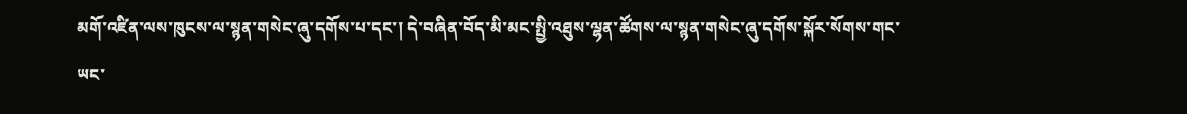མགོ་འཛིན་ལས་ཁུངས་ལ་སྙན་གསེང་ཞུ་དགོས་པ་དང་། དེ་བཞིན་བོད་མི་མང་སྤྱི་འཐུས་ལྷན་ཚོགས་ལ་སྙན་གསེང་ཞུ་དགོས་སྐོར་སོགས་གང་ཡང་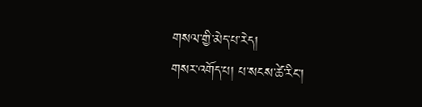གསལ་གྱི་མེད་པ་རེད།
གསར་འགོད་པ། པ་སངས་ཚེ་རིང་།